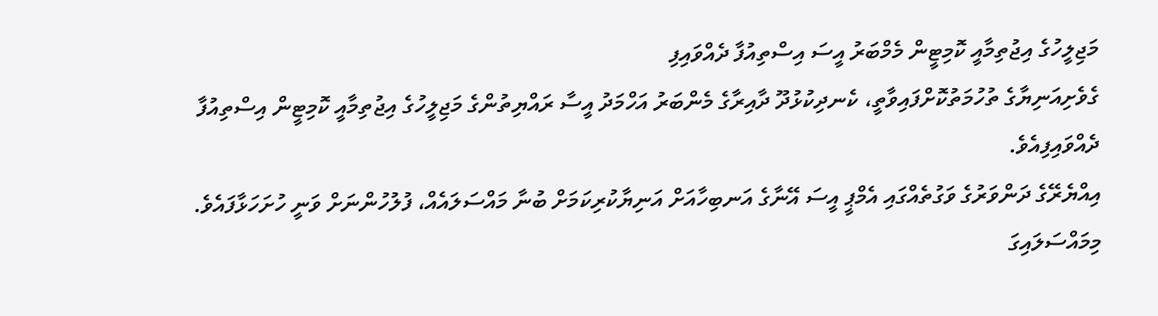މަޖިލީހުގެ އިޖުތިމާއީ ކޮމިޓީން މެމްބަރު އީސަ އިސްތިއުފާ ދެއްވައިފި
ގެވެށިއަނިޔާގެ ތުހުމަތުކޮށްފައިވާތީ، ކެނދިކުޅުދޫ ދާއިރާގެ މެންބަރު އަހްމަދު އީސާ ރައްޔިތުންގެ މަޖިލީހުގެ އިޖުތިމާއީ ކޮމިޓީން އިސްތިއުފާ ދެއްވައިފިއެވެ.
އިއްޔެރޭގެ ދަންވަރުގެ ވަގުތެއްގައި އެމްޕީ އީސަ އޭނާގެ އަނބިހާއަށް އަނިޔާކުރިކަމަށް ބުނާ މައްސަލައެއް، ފުލުހުންނަށް ވަނީ ހުށަހަޅާފައެވެ. މިމައްސަލައިގަ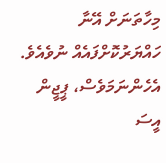މިހާތަނަށް އޭނާ ހައްޔަރުކޮށްފައެއް ނުވެއެވެ.
އެހެންނަމަވެސް، ޕީޖީން އީސަ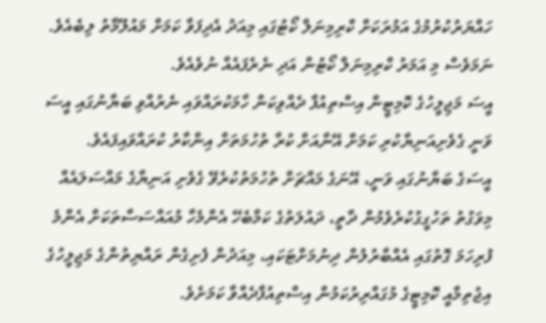ހައްޔަރުކުރުމުގެ އަމުރަކަށް ކްރިމިނަލް ކޯޓުގައި މިއަދު އެދިފަވާ ކަމަށް މައުލޫމާތު ލިބެއެވެ. ނަމަވެސް މި އަމަރު ކްރިމިނަލް ކޯޓުން އަދި ނެރެފައެއް ނުވެއެވެ.
އީސަ މަޖިލީހުގެ ކޮމިޓީން އިސްތިއުފާ ދެއްވިކަން ހާމަކުރައްވައި ނެރުއްވި ބަޔާނުގައި އީސަ ވަނީ ގެވެށިއަނިޔާކުރި ކަމަށް އޭނާއަށް ކުރާ ތުހުމަތަށް އިންކާރު ކުރައްވައިފައެވެ.
އީސަގެ ބަޔާނުގައި ވަނީ، އޭނަގެ މައްޗަށް ތުހުމަތުކުރެވޭ ގެވެށި އަނިޔާގެ މައްސަލައެއް މިވަގުތު ތަހުގީގުކުރެވެމުން ދާތީ، ދައުލަތުގެ ކަމާބެހޭ އެންމެހާ މުއައްސަސާތަކަށް އެންމެ ފުރިހަމަ ގޮތުގައި އެއްބާރުލުން ދިނުމަށްޓަކައި، މިއަދުން ފެށިގެން ރައްޔިތުންގެ މަޖިލީހުގެ އިޖުތިމާއީ ކޮމިޓީގެ މުގައްރިރުކަމުން އިސްތިއުފާދެއްވާ ކަމަށެވެ.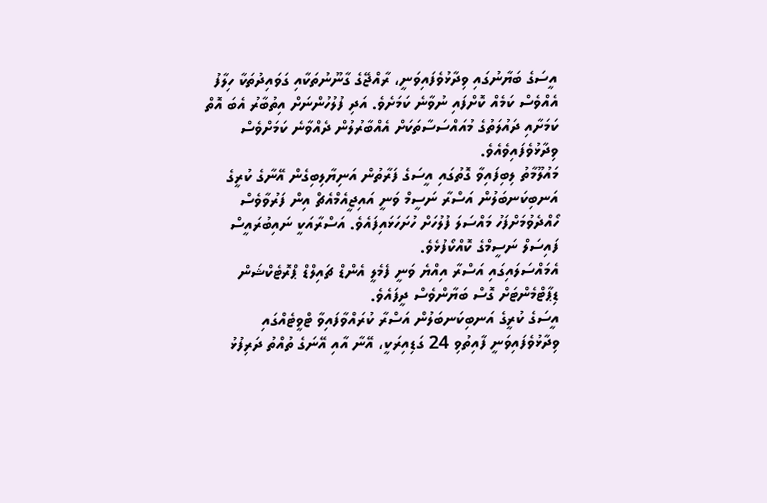އީސަގެ ބަޔާނުގައި ވިދާޅުވެފައިވަނީ، ރާއްޖޭގެ ގާނޫނުތަކާއި ގަވައިދުތަކާ ހިލާފު އެއްވެސް ކަމެއް ކޮށްފައި ނުވާނެ ކަމަށެވެ. އަދި ފުލުހުންނަށް އިތުބާރު އެބަ އޮތް ކަމަށާއި ދައުލަތުގެ މުއައްސަސާތަކަށް އެއްބާރުލުން ދެއްވާނެ ކަމަށްވެސް ވިދާޅުވެފައިވެއެވެ.
މައުލޫމާތު ލިބިފައިވާ ގޮތުގައި އީސަގެ ފަރާތުން އަނިޔާލިބިގެން އޭނާގެ ކުރީގެ އަނބިކަނބަލުން އަސްރާ ނަސީމް ވަނީ އައިޖީއެމްއެޗް އިން ފަރުވާވެސް ހޯއްދެވުމަށްފަހު މައްސަލަ ފުލުހަށް ހުށަހަޅައިފައެވެ. އަސްރާއަކީ ނައިބުރައީސް ފައިސަލް ނަސީމްގެ ކޮއްކޯފުޅެވެ.
އެމައްސަލައިގައި އަސްރާ އިއްޔެ ވަނީ ފެމެލީ އެންޑް ޗައިލްޑް ޕްރޮޓެކްޝަން ޑިޕާޓްމެންޓަށް ގޮސް ބަޔާންވެސް ދީފައެވެ.
އީސަގެ ކުރީގެ އަނބިކަނބަލުން އަސްރާ ކުރައްވާފައިވާ ޓްވީޓެއްގައި ވިދާޅުވެފައިވަނީ ފާއިތުވި 24 ގަޑިއިރަކީ، އޭނާ އާއި އޭނަގެ ތުއްތު ދަރިފުޅު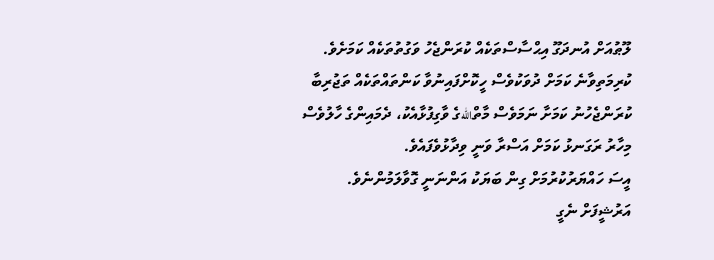ލޫޠުއަށް އުނދަގޫ އިޙްސާސްތަކެއް ކުރަންޖެހު ވަގުތުތަކެއް ކަމަށެވެ.
ކުރިމަތިވާނެ ކަމަށް ދުވަކުވެސް ހީކޮށްފައިނުވާ ކަންތައްތަކެއް ތަޖުރިބާ ކުރަންޖެހުނު ކަމަށާ ނަމަވެސް މާތްاللهގެ ވާގިފުޅާއެކު، ދެމައިންގެ ހާލުވެސް މިހާރު ރަގަނޅު ކަމަށް އަސްރާ ވަނީ ވިދާޅުވެފައެވެ.
އީސަ ހައްޔަރުކުރުމަށް ގިން ބަޔަކު އަންނަނީ ގޮވާލަމުންނެވެ.
އަރުޝީފަށް ނެގީ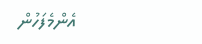އެންމެފަހުން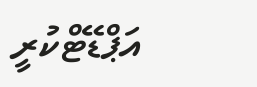އަޕްޑޭޓްކުރީ